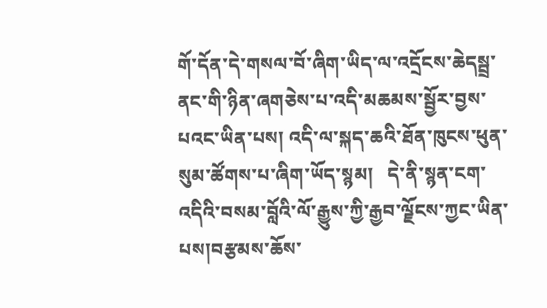གོ་དོན་དེ་གསལ་བོ་ཞིག་ཡིད་ལ་འདྲོངས་ཆེདསྦྲ་ནང་གི་ཉིན་ཞགཅེས་པ་འདི་མཆམས་སྦྱོར་བྱས་པའང་ཡིན་པས། འདི་ལ་སྐད་ཆའི་ཐོན་ཁུངས་ཕུན་སུམ་ཚོགས་པ་ཞིག་ཡོད་སྙམ།   དེ་ནི་སྙན་ངག་འདིའི་བསམ་བློའི་ལོ་རྒྱུས་ཀྱི་རྒྱབ་ལྗོངས་ཀྱང་ཡིན་པས།བརྩམས་ཆོས་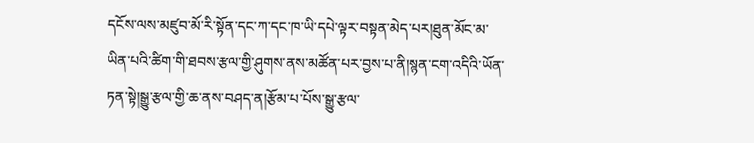དངོས་ལས་མཛུབ་མོ་རི་སྟོན་དང་ཀ་དང་ཁ་ཡི་དཔེ་ལྟར་བསྟན་མེད་པར།ཐུན་མོང་མ་ཡིན་པའི་ཚིག་གི་ཐབས་རྩལ་གྱི་ཤུགས་ནས་མཚོན་པར་བྱས་པ་ནི།སྙན་ངག་འདིའི་ཡོན་ཏན་སྟེ།སྒྱུ་རྩལ་གྱི་ཆ་ནས་བཤད་ན།རྩོམ་པ་པོས་སྒྱུ་རྩལ་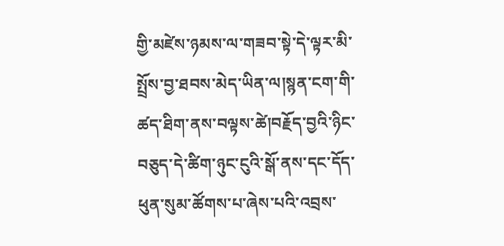གྱི་མཛེས་ཉམས་ལ་གཟབ་སྟེ་དེ་ལྟར་མི་སྤྲོས་བྱ་ཐབས་མེད་ཡིན་ལ།སྙན་ངག་གི་ཚད་ཐིག་ནས་བལྟས་ཚེ།བརྗོད་བྱའི་ཉིང་བཅུད་དེ་ཚིག་ཉུང་ངུའི་སྒོ་ནས་དང་དོད་ཕུན་སུམ་ཚོགས་པ་ཞེས་པའི་འབྲས་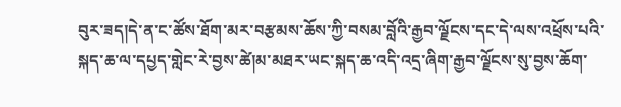བུར་ཟད།དེ་ན་ང་ཚོས་ཐོག་མར་བརྩམས་ཆོས་ཀྱི་བསམ་བློའི་རྒྱབ་ལྗོངས་དང་དེ་ལས་འཕྲོས་པའི་སྐད་ཆ་ལ་དཔྱད་གླེང་རེ་བྱས་ཚེ།མ་མཐར་ཡང་སྐད་ཆ་འདི་འདྲ་ཞིག་རྒྱབ་ལྗོངས་སུ་བྱས་ཆོག་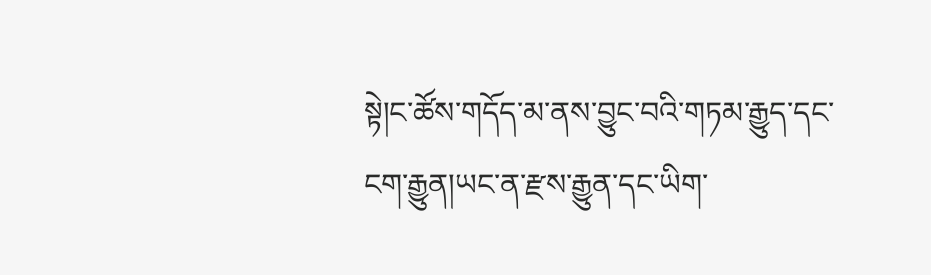སྟེ།ང་ཚོས་གདོད་མ་ནས་བྱུང་བའི་གཏམ་རྒྱུད་དང་ངག་རྒྱུན།ཡང་ན་རྫས་རྒྱུན་དང་ཡིག་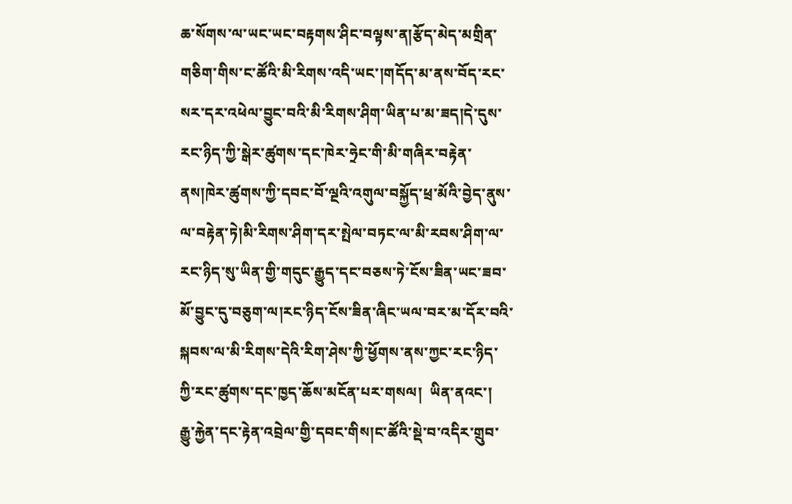ཆ་སོགས་ལ་ཡང་ཡང་བརྟགས་ཤིང་བལྟས་ན།རྩོད་མེད་མགྲིན་གཅིག་གིས་ང་ཚོའི་མི་རིགས་འདི་ཡང་།གདོད་མ་ནས་བོད་རང་སར་དར་འཕེལ་བྱུང་བའི་མི་རིགས་ཤིག་ཡིན་པ་མ་ཟད།དེ་དུས་རང་ཉིད་ཀྱི་སྒེར་ཚུགས་དང་ཁེར་ཧྲེང་གི་མི་གཞིར་བརྟེན་ནས།ཁེར་ཚུགས་ཀྱི་དབང་བོ་ལྔའི་འགུལ་བསྐྱོད་ཕྲ་མོའི་བྱེད་ནུས་ལ་བརྟེན་ཏེ།མི་རིགས་ཤིག་དར་སྤེལ་བཏང་ལ་མི་རབས་ཤིག་ལ་རང་ཉིད་སུ་ཡིན་གྱི་གདུང་རྒྱུད་དང་བཅས་ཏེ་ངོས་ཟིན་ཡང་ཟབ་མོ་བྱུང་དུ་བཅུག་ལ།རང་ཉིད་ངོས་ཟིན་ཞིང་ཡལ་བར་མ་དོར་བའི་སྐབས་ལ་མི་རིགས་དེའི་རིག་ཤེས་ཀྱི་ཕྱོགས་ནས་ཀྱང་རང་ཉིད་ཀྱི་རང་ཚུགས་དང་ཁྱད་ཆོས་མངོན་པར་གསལ།  ཡིན་ནའང་།  རྒྱུ་རྐྱེན་དང་རྟེན་འབྲེལ་གྱི་དབང་གིས།ང་ཚོའི་སྡེ་བ་འདིར་གྲུབ་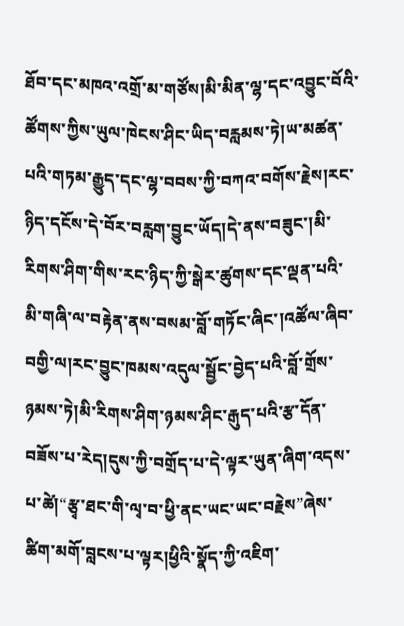ཐོབ་དང་མཁའ་འགྲོ་མ་གཙོས།མི་མིན་ལྷ་དང་འབྱུང་བོའི་ཚོགས་ཀྱིས་ཡུལ་ཁེངས་ཤིང་ཡིད་བརླམས་ཏེ།ཡ་མཚན་པའི་གཏམ་རྒྱུད་དང་ལྷ་བབས་ཀྱི་བཀའ་བགོས་རྗེས།རང་ཉིད་དངོས་དེ་བོར་བརླག་བྱུང་ཡོད།དེ་ནས་བཟུང་།མི་རིགས་ཤིག་གིས་རང་ཉིད་ཀྱི་སྒེར་ཚུགས་དང་ལྡན་པའི་མི་གཞི་ལ་བརྟེན་ནས་བསམ་བློ་གཏོང་ཞིང་།འཚོལ་ཞིབ་བགྱི་ལ།རང་བྱུང་ཁམས་འདུལ་སྦྱོང་བྱེད་པའི་བློ་གྲོས་ཉམས་ཏེ།མི་རིགས་ཤིག་ཉམས་ཤིང་རྒུད་པའི་རྩ་དོན་བཟོས་པ་རེད།དུས་ཀྱི་བགྲོད་པ་དེ་ལྟར་ཡུན་ཞིག་འདས་པ་ཚེ།“རྩྭ་ཐང་གི་ལྭ་བ་ཕྱི་ནང་ཡང་ཡང་བརྗེས”ཞེས་ཚིག་མགོ་བླངས་པ་ལྟར།ཕྱིའི་སྣོད་ཀྱི་འཇིག་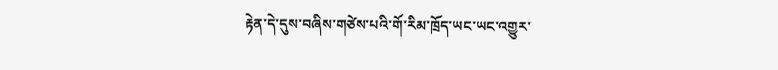རྟེན་དེ་དུས་བཞིས་གཙེས་པའི་གོ་རིམ་ཁྲོད་ཡང་ཡང་འགྱུར་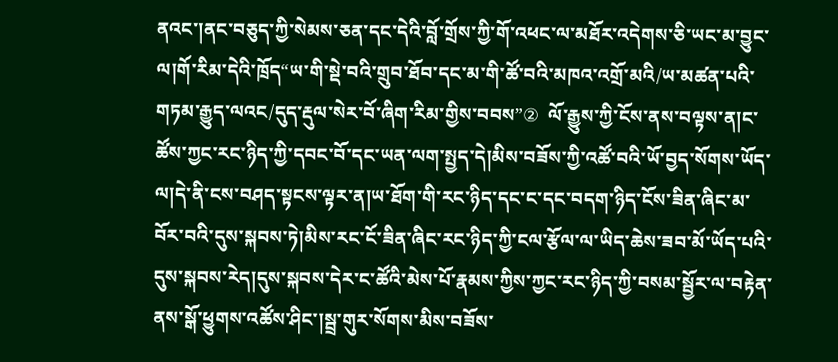ནའང་།ནང་བཅུད་ཀྱི་སེམས་ཅན་དང་དེའི་བློ་གྲོས་ཀྱི་གོ་འཕང་ལ་མཐོར་འདེགས་ཅི་ཡང་མ་བྱུང་ལ།གོ་རིམ་དེའི་ཁྲོད“ཡ་གི་སྡེ་བའི་གྲུབ་ཐོབ་དང་མ་གི་ཚོ་བའི་མཁའ་འགྲོ་མའི/ཡ་མཚན་པའི་གཏམ་རྒྱུད་ལའང/དུད་རྡུལ་སེར་བོ་ཞིག་རིམ་གྱིས་བབས”②  ལོ་རྒྱུས་ཀྱི་ངོས་ནས་བལྟས་ན།ང་ཚོས་ཀྱང་རང་ཉིད་ཀྱི་དབང་བོ་དང་ཡན་ལག་སྤྱད་དེ།མིས་བཟོས་ཀྱི་འཚོ་བའི་ཡོ་བྱད་སོགས་ཡོད་ལ།དེ་ནི་ངས་བཤད་སྟངས་ལྟར་ན།ཡ་ཐོག་གི་རང་ཉིད་དང་ང་དང་བདག་ཉིད་ངོས་ཟིན་ཞིང་མ་བོར་བའི་དུས་སྐབས་ཏེ།མིས་རང་ངོ་ཟིན་ཞིང་རང་ཉིད་ཀྱི་ངལ་རྩོལ་ལ་ཡིད་ཆེས་ཟབ་མོ་ཡོད་པའི་དུས་སྐབས་རེད།དུས་སྐབས་དེར་ང་ཚོའི་མེས་པོ་རྣམས་ཀྱིས་ཀྱང་རང་ཉིད་ཀྱི་བསམ་སྦྱོར་ལ་བརྟེན་ནས་སྒོ་ཕྱུགས་འཚོས་ཤིང་།སྦྲ་གུར་སོགས་མིས་བཟོས་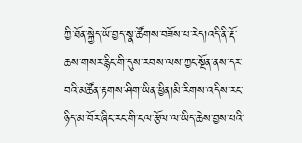ཀྱི་ཐོན་སྐྱེད་ཡོ་བྱད་སྣ་ཚོགས་བཟོས་པ་རེད།འདི་ནི་རྡོ་ཆས་གསར་རྙིང་གི་དུས་རབས་ལས་ཀྱང་སྔོན་ནས་དར་བའི་མཚོན་རྟགས་ཤིག་ཡིན་ཕྱིན།མི་རིགས་འདིས་རང་ཉིད་མ་བོར་ཞིང་རང་གི་ངལ་རྩོལ་ལ་ཡིད་ཆེས་བྱས་པའི་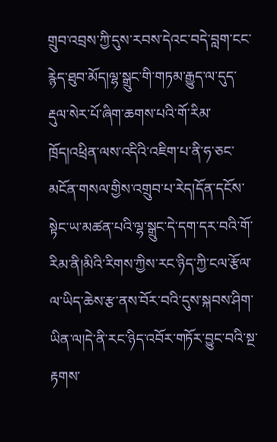གྲུབ་འབྲས་ཀྱི་དུས་རབས་དེའང་བདེ་བླག་ངང་རྙེད་ཐུབ་མོད།ལྷ་སྒྲུང་གི་གཏམ་རྒྱུད་ལ་དུད་རྡུལ་སེར་པོ་ཞིག་ཆགས་པའི་གོ་རིམ་ཁྲོད།འཕྲིན་ལས་འདིའི་འཇིག་པ་ནི་ཧ་ཅང་མངོན་གསལ་གྱིས་འགྲུབ་པ་རེད།དོན་དངོས་སྟེང་ཡ་མཚན་པའི་ལྷ་སྒྲུང་དེ་དག་དར་བའི་གོ་རིམ་ནི།མིའི་རིགས་ཀྱིས་རང་ཉིད་ཀྱི་ངལ་རྩོལ་ལ་ཡིད་ཆེས་རྩ་ནས་བོར་བའི་དུས་སྐབས་ཤིག་ཡིན་ལ།དེ་ནི་རང་ཉིད་འབོར་གཏོར་བྱུང་བའི་སྔ་རྟགས་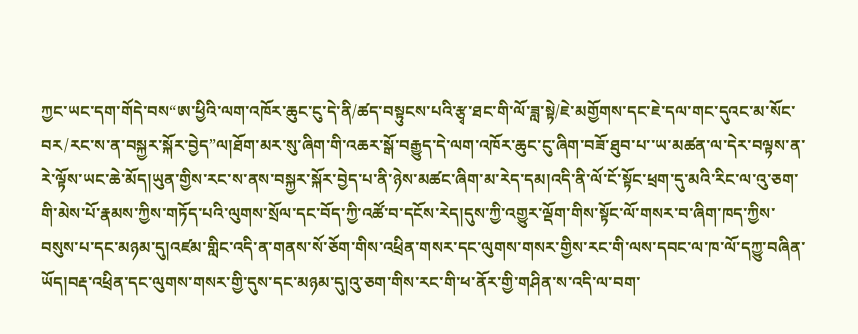ཀྱང་ཡང་དག་གོདེ་བས“ཨ་ཕྱིའི་ལག་འཁོར་ཆུང་ངུ་དེ་ནི/ཚད་བསྟུངས་པའི་རྩྭ་ཐང་གི་ལོ་ཟླ་སྟེ/ཇེ་མགྱོགས་དང་ཇེ་དལ་གང་དུའང་མ་སོང་བར/རང་ས་ན་བསྐྱར་སྐོར་བྱེད”ལ།ཐོག་མར་སུ་ཞིག་གི་འཆར་སྒོ་བརྒྱུད་དེ་ལག་འཁོར་ཆུང་ངུ་ཞིག་བཟོ་ཐུབ་པ་་ཡ་མཚན་ལ་དེར་བལྟས་ན་རེ་ལྟོས་ཡང་ཆེ་མོད།ཡུན་གྱིས་རང་ས་ནས་བསྐྱར་སྐོར་བྱེད་པ་ནི་ཉེས་མཚང་ཞིག་མ་རེད་དམ།འདི་ནི་ལོ་ངོ་སྟོང་ཕྲག་དུ་མའི་རིང་ལ་འུ་ཅག་གི་མེས་པོ་རྣམས་ཀྱིས་གཏོད་པའི་ལུགས་སྲོལ་དང་བོད་ཀྱི་འཚོ་བ་དངོས་རེད།དུས་ཀྱི་འགྱུར་ལྡོག་གིས་སྟོང་ལོ་གསར་བ་ཞིག་ཁད་ཀྱིས་བསུས་པ་དང་མཉམ་དུ།འཛམ་གླིང་འདི་ན་གནས་སོ་ཅོག་གིས་འཕྲིན་གསར་དང་ལུགས་གསར་གྱིས་རང་གི་ལས་དབང་ལ་ཁ་ལོ་དཀྱུ་བཞིན་ཡོད།བརྡ་འཕྲིན་དང་ལུགས་གསར་གྱི་དུས་དང་མཉམ་དུ།འུ་ཅག་གིས་རང་གི་ཕ་ནོར་གྱི་གཤིན་ས་འདི་ལ་བག་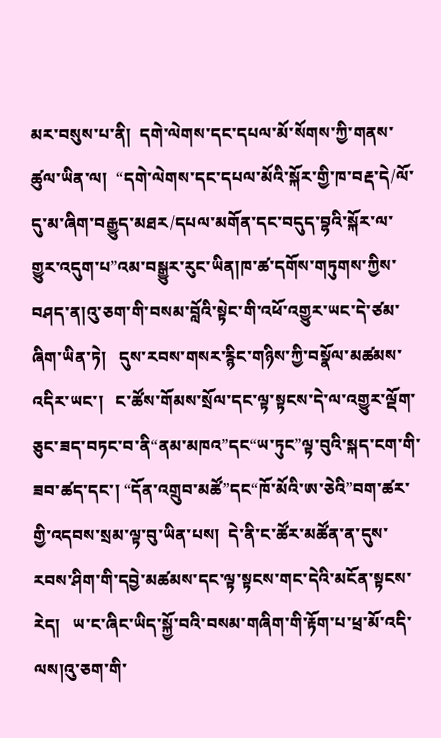མར་བསུས་པ་ནི།  དགེ་ལེགས་དང་དཔལ་མོ་སོགས་ཀྱི་གནས་ཚུལ་ཡིན་ལ།  “དགེ་ལེགས་དང་དཔལ་མོའི་སྐོར་གྱི་ཁ་བརྡ་དེ/ལོ་དུ་མ་ཞིག་བརྒྱུད་མཐར/དཔལ་མགོན་དང་བདུད་བྷའི་སྐོར་ལ་གྱུར་འདུག་པ”འམ་བསྒྱུར་རུང་ཡིན།ཁ་ཚ་དགོས་གཏུགས་ཀྱིས་བཤད་ན།འུ་ཅག་གི་བསམ་བློའི་སྟེང་གི་འཕོ་འགྱུར་ཡང་དེ་ཙམ་ཞིག་ཡིན་ཏེ།   དུས་རབས་གསར་རྙིང་གཉིས་ཀྱི་བསྣོལ་མཚམས་འདིར་ཡང་།   ང་ཚོས་གོམས་སྲོལ་དང་ལྟ་སྟངས་དེ་ལ་འགྱུར་ལྡོག་ཅུང་ཟད་བཏང་བ་ནི“ནམ་མཁའ”དང“ཡ་ཏུང”ལྟ་བུའི་སྐད་ངག་གི་ཟབ་ཚད་དང་། “དོན་འགྲུབ་མཚོ”དང“ཁོ་མོའི་ཨ་ཅེའི”བག་ཚར་གྱི་འདབས་སྲམ་ལྟ་བུ་ཡིན་པས།  དེ་ནི་ང་ཚོར་མཚོན་ན་དུས་རབས་ཤིག་གི་དབྱེ་མཚམས་དང་ལྟ་སྟངས་གང་དེའི་མངོན་སྟངས་རེད།   ཡ་ང་ཞིང་ཡིད་སྐྱོ་བའི་བསམ་གཞིག་གི་རྟོག་པ་ཕྲ་མོ་འདི་ལས།འུ་ཅག་གི་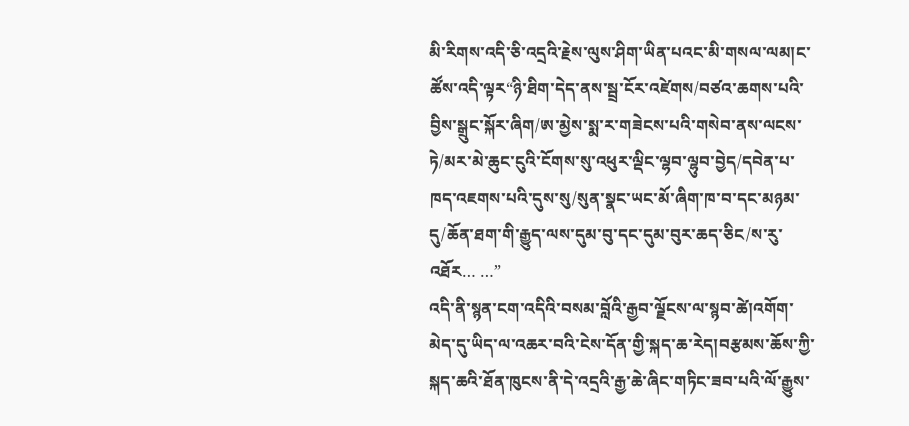མི་རིགས་འདི་ཅི་འདྲའི་རྗེས་ལུས་ཤིག་ཡིན་པའང་མི་གསལ་ལམ།ང་ཚོས་འདི་ལྟར“ཉི་ཐིག་དེད་ནས་སྦྲ་ངོར་འཛེགས/བཙའ་ཆགས་པའི་བྱིས་སྒྲུང་སྐོར་ཞིག/ཨ་མྱེས་སྨ་ར་གཟེངས་པའི་གསེབ་ནས་ལངས་ཏེ/མར་མེ་ཆུང་ངུའི་ངོགས་སུ་འཕུར་ལྡིང་ལྷབ་ལྷུབ་བྱེད/དབེན་པ་ཁད་འཇགས་པའི་དུས་སུ/སུན་སྣང་ཡང་མོ་ཞིག་ཁ་བ་དང་མཉམ་དུ/ཆོན་ཐག་གི་རྒྱུད་ལས་དུམ་བུ་དང་དུམ་བུར་ཆད་ཅིང/ས་རུ་འཐོར… …”
འདི་ནི་སྙན་ངག་འདིའི་བསམ་བློའི་རྒྱབ་ལྗོངས་ལ་སྙབ་ཚེ།འགོག་མེད་དུ་ཡིད་ལ་འཆར་བའི་ངེས་དོན་གྱི་སྐད་ཆ་རེད།བརྩམས་ཆོས་ཀྱི་སྐད་ཆའི་ཐོན་ཁུངས་ནི་དེ་འདྲའི་རྒྱ་ཆེ་ཞིང་གཏིང་ཟབ་པའི་ལོ་རྒྱུས་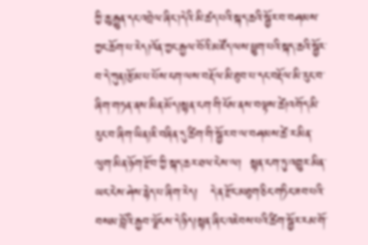ཀྱི་ཆུ་རྒྱུན་དང་འབྲེལ་ཞིང་།དེའི་མི་ཚད་པའི་སྐད་ཆའི་སྦྱོར་བ་བཤམས་ཀྱང་ཆོག་པ་རེད།འོན་ཀྱང་རྒྱལ་བོའི་མཛོད་ལས་ཕྱུག་པའི་སྐད་ཆའི་སྦྱོར་བ་དེ་ཀུན།རྩོམ་པ་པོས་ངག་ལས་བརྡོལ་མི་ཐུབ་པ་དང་བརྡོལ་མི་རུང་བ་ཞིག་གཏན་ནས་མིན་མོད།སྙན་ངག་གི་ངོས་ནས་བལྟས་ཚེ།འགོད་མི་རུང་བ་ཞིག་ཡིན།ཇི་བཞིན་དུ་ཚིག་གི་སྦྱོར་བ་ལ་བཤམས་ཚེ་ར་མིན་ལུག་མིན་ཉོག་རྫོབ་ཀྱི་སྐད་ཆར་ཐལ་ངེས་ལ།  སྙན་ངག་ཏུ་འགྱུར་མིན་ཡང་ངེས་ཤེས་རྙེད་པ་ཞིག་རེད།   དེ་ན་རྫོང་མཐུག་ཅིང་གཏིང་ཟབ་པའི་བསམ་བློའི་རྒྱབ་ལྗོངས་དེ་ཉིད།སྙན་ཞིང་འཇེབས་པའི་ཚིག་སྦྱོར་རམ་གོ་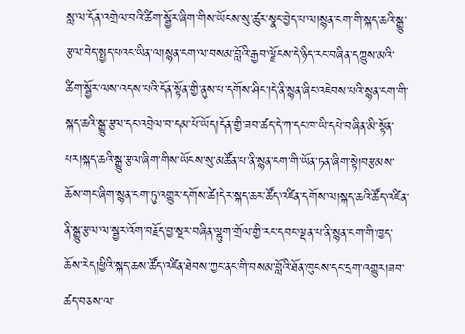སླ་ལ་དོན་འགྲེལ་བའི་ཚིག་སྦྱོར་ཞིག་གིས་ཡོངས་སུ་ཚུར་སྣང་བྱེད་པ་ལ།སྙན་ངག་གི་སྐད་ཆའི་སྒྱུ་རྩལ་བེད་སྤྱད་པའང་ཡིན་ལ།སྙན་ངག་ལ་བསམ་བློའི་རྒྱབ་ལྗོངས་དེ་ཉིད་རང་བཞིན་དཀྱུས་མའི་ཚིག་སྦྱོར་ལས་འདས་པའི་དོན་སྟོན་གྱི་ནུས་པ་དགོས་ཤིང་།དེ་ནི་སྙན་ཞིང་འཇེབས་པའི་སྙན་ངག་གི་སྐད་ཆའི་སྒྱུ་རྩལ་དང་འབྲེལ་བ་དམ་པོ་ཡོད།དོན་གྱི་ཟབ་ཚད་དེ་ཀ་དང་ཁ་ཡི་དཔེ་བཞིན་མི་སྟོན་པར།སྐད་ཆའི་སྒྱུ་རྩལ་ཞིག་གིས་ཡོངས་སུ་མཚོན་པ་ནི་སྙན་ངག་གི་ཡོན་ཏན་ཞིག་སྟེ།བརྩམས་ཆོས་གང་ཞིག་སྙན་ངག་ཏུ་འགྱུར་དགོས་ཚེ།དེར་སྐད་ཆར་ཚོད་འཛིན་དགོས་ལ།སྐད་ཆའི་ཚོད་འཛིན་ནི་སྒྱུ་རྩལ་ལ་སྦྱར་འོག་བརྗོད་བྱ་སྔར་བཞིན་ལྷུག་གྲོལ་གྱི་རང་དབང་ལྡན་པ་ནི་སྙན་ངག་གི་ཁྱད་ཆོས་རེད།ཕྱིའི་སྐད་ཆས་ཚོད་འཛིན་ཐེབས་ཀྱང་ནང་གི་བསམ་བློའི་ཐོན་ཁུངས་དང་དྲག་འགྱུར།ཟབ་ཚད་བཅས་ལ་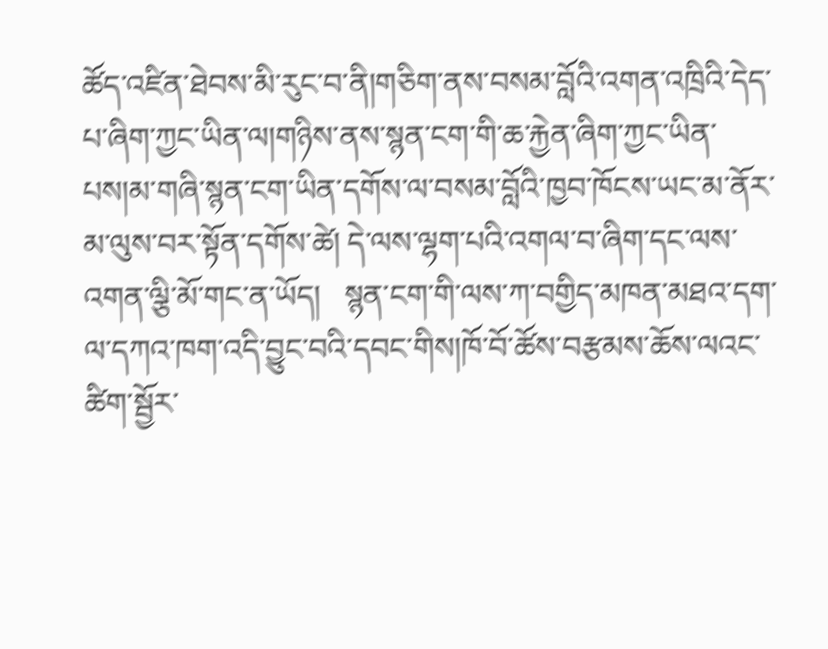ཚོད་འཛིན་ཐེབས་མི་རུང་བ་ནི།གཅིག་ནས་བསམ་བློའི་འགན་འཁྲིའི་དེད་པ་ཞིག་ཀྱང་ཡིན་ལ།གཉིས་ནས་སྙན་ངག་གི་ཆ་རྐྱེན་ཞིག་ཀྱང་ཡིན་པས།མ་གཞི་སྙན་ངག་ཡིན་དགོས་ལ་བསམ་བློའི་ཁྱབ་ཁོངས་ཡང་མ་ནོར་མ་ལུས་བར་སྟོན་དགོས་ཚེ། དེ་ལས་ལྷག་པའི་འགལ་བ་ཞིག་དང་ལས་འགན་ལྕི་མོ་གང་ན་ཡོད།   སྙན་ངག་གི་ལས་ཀ་བགྱིད་མཁན་མཐའ་དག་ལ་དཀའ་ཁག་འདི་བྱུང་བའི་དབང་གིས།ཁོ་བོ་ཚོས་བརྩམས་ཆོས་ལའང་ཚིག་སྦྱོར་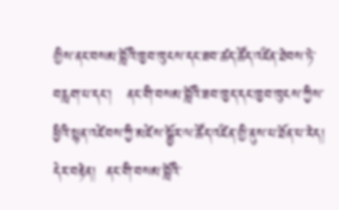གྱིས་ནང་བསམ་བློའི་ཁྱབ་ཁུངས་དང་ཟབ་ཚད་ཚོད་འཛིན་ཐེབས་ཏེ་བརླག་པ་དང་།   ནང་གི་བསམ་བློའི་ཟབ་ཁྱད་དང་ཁྱབ་ཁུངས་ཀྱིས་ཕྱིའི་སྙན་འཛེབས་ཀྱི་མཛེས་སྦྱོར་ལ་ཚོད་འཛིན་གྱི་ནུས་པ་ཐོན་པ་རེད།  དེར་བརྟེན།  ནང་གི་བསམ་བློའི་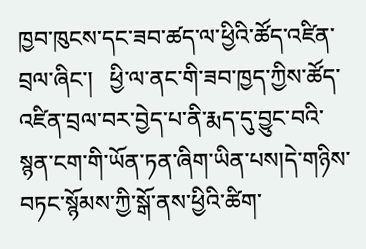ཁྱབ་ཁུངས་དང་ཟབ་ཚད་ལ་ཕྱིའི་ཚོད་འཛིན་བྲལ་ཞིང་།   ཕྱི་ལ་ནང་གི་ཟབ་ཁྱད་ཀྱིས་ཚོད་འཛིན་བྲལ་བར་བྱེད་པ་ནི་རྨད་དུ་བྱུང་བའི་སྙན་ངག་གི་ཡོན་ཏན་ཞིག་ཡིན་པས།དེ་གཉིས་བཏང་སྙོམས་ཀྱི་སྒོ་ནས་ཕྱིའི་ཚིག་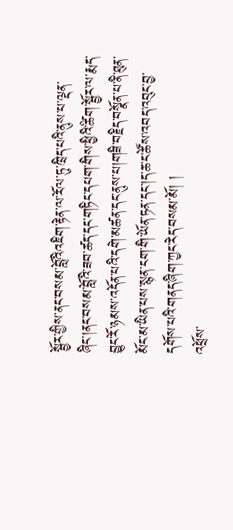སྦྱོར་གྱིས་ནང་བསམ་བློའིའཇིག་རྟེན་ལ་རོལ་ཏུ་ཁྲིད་པའི་ནུས་པ་ལྡན་ཞིང་།ནང་བསམ་བློའི་ཟབ་ཚད་དང་གཏིང་དཔག་གིས་ཕྱིའི་ཚིག་སྦྱོར་ལ་རྨད་བྱུང་རོ་ཉམས་འདོན་པའི་དགེ་མཚན་དང་ནུས་པ།གཟི་བརྗིད་བསྣོན་པ་ནི་ཐུན་མོང་མ་ཡིན་པས་སྙན་ངག་གི་ཡོན་ཏན་དང་།ད་ཆ་ང་ཚོས་འབད་འབུང་བྱ་དགོས་པའི་གནད་ཞིག་ཀྱང་རེད་བསམ་མོ། །
འཕྲོས་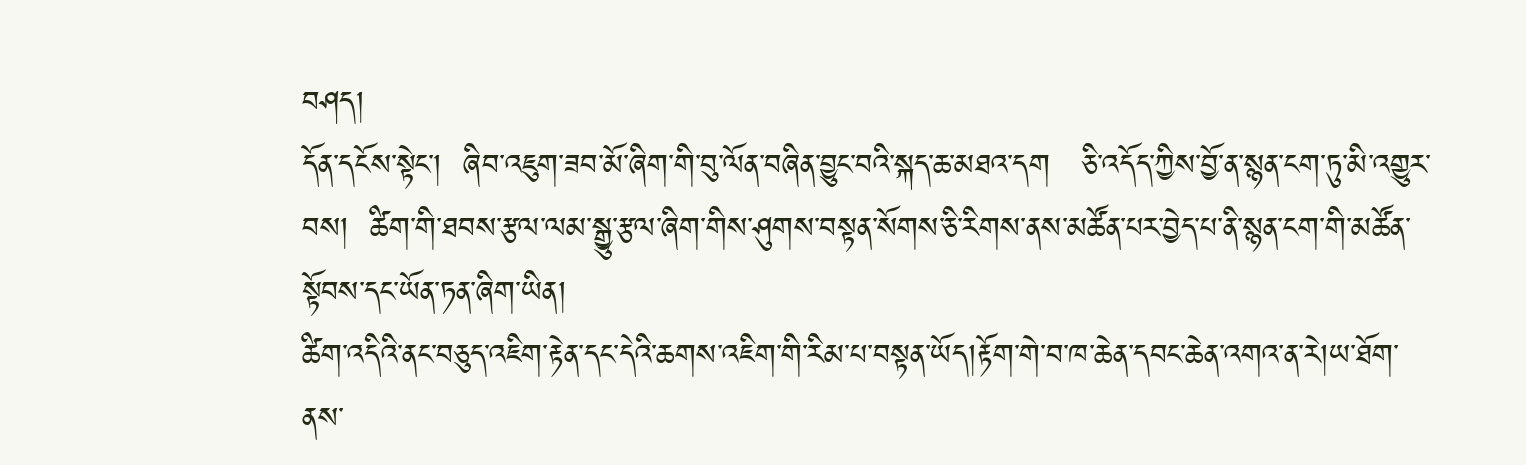བཤད།
དོན་དངོས་སྟེང་།  ཞིབ་འཇུག་ཟབ་མོ་ཞིག་གི་བུ་ལོན་བཞིན་བྱུང་བའི་སྐད་ཆ་མཐའ་དག   ཅི་འདོད་ཀྱིས་བྱོ་ན་སྙན་ངག་ཏུ་མི་འགྱུར་བས།  ཚིག་གི་ཐབས་རྩལ་ལམ་སྒྱུ་རྩལ་ཞིག་གིས་ཤུགས་བསྟན་སོགས་ཅི་རིགས་ནས་མཚོན་པར་བྱེད་པ་ནི་སྙན་ངག་གི་མཚོན་སྟོབས་དང་ཡོན་ཏན་ཞིག་ཡིན།
ཚིག་འདིའི་ནང་བཅུད་འཇིག་རྟེན་དང་དེའི་ཆགས་འཇིག་གི་རིམ་པ་བསྟན་ཡོད།རྟོག་གེ་བ་ཁ་ཆེན་དབང་ཆེན་འགའ་ན་རེ།ཡ་ཐོག་ནས་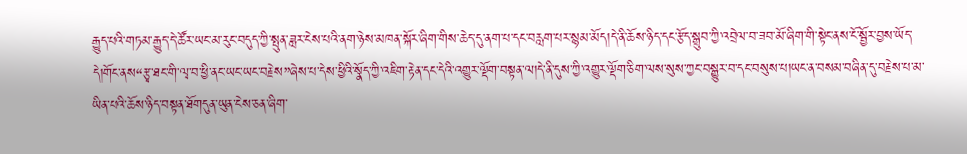རྒྱུད་པའི་གཏམ་རྒྱུད་དེ་ཚོར་ཡང་མ་རུང་བདུད་ཀྱི་སྤུན་ཟླར་ངེས་པའི་ནག་ཉེས་མཁན་སྐོར་ཞིག་གིས་ཆེད་དུ་ནག་པ་དང་བརླག་པར་སྙམ་མོད།དེ་ནི་ཆོས་ཉིད་དང་རྩོད་སྒྲུབ་ཀྱི་འབྲེལ་བ་ཟབ་མོ་ཞིག་གི་སྟེང་ནས་ངོ་སྦྱོར་བྱས་ཡོད་དེ།གོང་ནས“རྩྭ་ཐང་གི་ལྭ་བ་ཕྱི་ནང་ཡང་ཡང་བརྗེས”ཞེས་པ་དེས་ཕྱིའི་སྣོད་ཀྱི་འཇིག་རྟེན་དང་དེའི་འགྱུར་ལྡོག་བསྟན་ལ།དེ་ནི་དུས་ཀྱི་འགྱུར་ལྡོག་ཅིག་ལས་སུས་ཀྱང་བསྒྱུར་བ་དང་བསུས་པ།ཡང་ན་བསམ་བཞིན་དུ་བརྗེས་པ་མ་ཡིན་པའི་ཆོས་ཉིད་བསྟན་ཐོགདུན་ཡུན་ངེས་ཅན་ཞིག་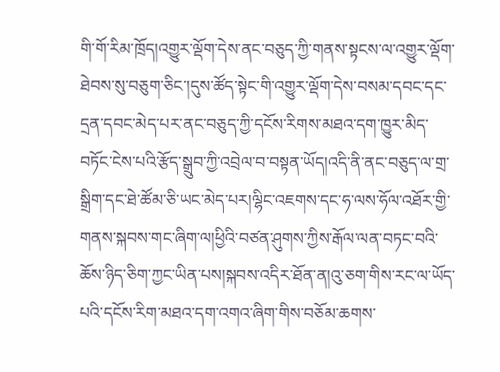གི་གོ་རིམ་ཁྲོད།འགྱུར་ལྡོག་དེས་ནང་བཅུད་ཀྱི་གནས་སྟངས་ལ་འགྱུར་ལྡོག་ཐེབས་སུ་བཅུག་ཅིང་།དུས་ཚོད་སྟེང་གི་འགྱུར་ལྡོག་དེས་བསམ་དབང་དང་དྲན་དབང་མེད་པར་ནང་བཅུད་ཀྱི་དངོས་རིགས་མཐའ་དག་ཁྱུར་མིད་བཏོང་ངེས་པའི་རྩོད་སྒྲུབ་ཀྱི་འབྲེལ་བ་བསྟན་ཡོད།འདི་ནི་ནང་བཅུད་ལ་གྲ་སྒྲིག་དང་ཐེ་ཚོམ་ཅི་ཡང་མེད་པར།ལྷིང་འཇགས་དང་ཧ་ལས་ཧོལ་འཐོར་གྱི་གནས་སྐབས་གང་ཞིག་ལ།ཕྱིའི་བཙན་ཤུགས་ཀྱིས་རྒོལ་ལན་བཏང་བའི་ཆོས་ཉིད་ཅིག་ཀྱང་ཡིན་པས།སྐབས་འདིར་ཐོན་ན།འུ་ཅག་གིས་རང་ལ་ཡོད་པའི་དངོས་རིག་མཐའ་དག་འགའ་ཞིག་གིས་བཅོམ་ཆགས་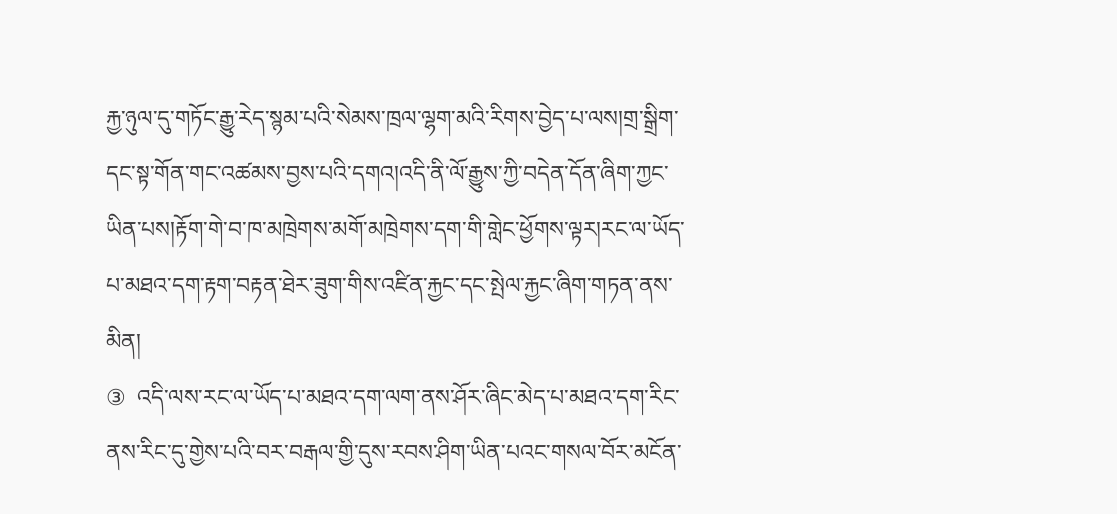རྐྱ་ཉུལ་དུ་གཏོང་རྒྱུ་རེད་སྙམ་པའི་སེམས་ཁྲལ་ལྷག་མའི་རིགས་བྱེད་པ་ལས།གྲ་སྒྲིག་དང་སྟ་གོན་གང་འཚམས་བྱས་པའི་དགའ།འདི་ནི་ལོ་རྒྱུས་ཀྱི་བདེན་དོན་ཞིག་ཀྱང་ཡིན་པས།རྟོག་གེ་བ་ཁ་མཁྲེགས་མགོ་མཁྲེགས་དག་གི་གླེང་ཕྱོགས་ལྟར།རང་ལ་ཡོད་པ་མཐའ་དག་རྟག་བརྟན་ཐེར་ཟུག་གིས་འཛིན་རྐྱང་དང་སྤེལ་རྐྱང་ཞིག་གཏན་ནས་མིན།
③  འདི་ལས་རང་ལ་ཡོད་པ་མཐའ་དག་ལག་ནས་ཤོར་ཞིང་མེད་པ་མཐའ་དག་རིང་ནས་རིང་དུ་གྱེས་པའི་བར་བརྒལ་གྱི་དུས་རབས་ཤིག་ཡིན་པའང་གསལ་བོར་མངོན་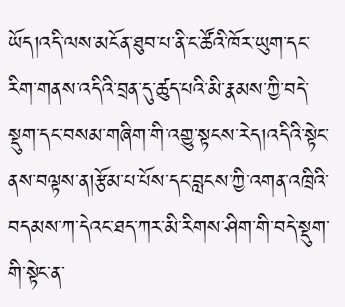ཡོད།འདི་ལས་མངོན་ཐུབ་པ་ནི་ང་ཚོའི་ཁོར་ཡུག་དང་རིག་གནས་འདིའི་བྲན་དུ་ཚུད་པའི་མི་རྣམས་ཀྱི་བདེ་སྡུག་དང་བསམ་གཞིག་གི་འགྱུ་སྟངས་རེད།འདིའི་སྟེང་ནས་བལྟས་ན།རྩོམ་པ་པོས་དང་བླངས་ཀྱི་འགན་འཁྲིའི་བདམས་ཀ་དེའང་ཐད་ཀར་མི་རིགས་ཤིག་གི་བདེ་སྡུག་གི་སྟེང་ན་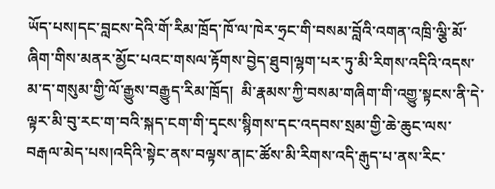ཡོད་པས།དང་བླངས་དེའི་གོ་རིམ་ཁྲོད་ཁོ་ལ་ཁེར་ཧྲང་གི་བསམ་བློའི་འགན་འཁྲི་ལྕི་མོ་ཞིག་གིས་མནར་མྱོང་པའང་གསལ་རྟོགས་བྱེད་ཐུབ།ལྷག་པར་ཏུ་མི་རིགས་འདིའི་འདས་མ་ད་གསུམ་གྱི་ལོ་རྒྱུས་བརྒྱུད་རིམ་ཁྲོད།  མི་རྣམས་ཀྱི་བསམ་གཞིག་གི་འགྱུ་སྟངས་ནི་དེ་ལྟར་མི་བུ་རང་ག་བའི་སྐད་ངག་གི་དྭངས་སྙིགས་དང་འདབས་སྲམ་གྱི་ཆེ་ཆུང་ལས་བརྒལ་མེད་པས།འདིའི་སྟེང་ནས་བལྟས་ན།ང་ཚོས་མི་རིགས་འདི་རྒུད་པ་ནས་རིང་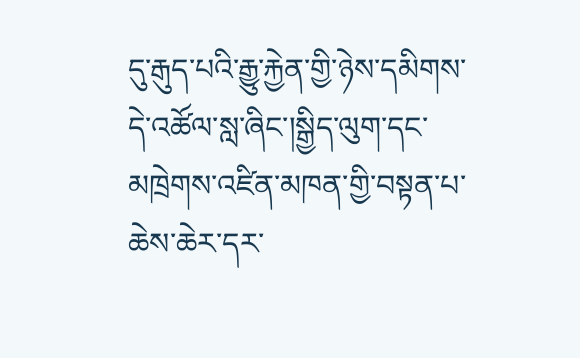དུ་རྒུད་པའི་རྒྱུ་རྐྱེན་གྱི་ཉེས་དམིགས་དེ་འཚོལ་སླ་ཞིང་།སྒྱིད་ལུག་དང་མཁྲེགས་འཛིན་མཁན་གྱི་བསྟན་པ་ཆེས་ཆེར་དར་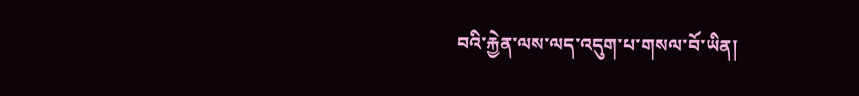བའི་རྐྱེན་ལས་ལད་འདུག་པ་གསལ་བོ་ཡིན།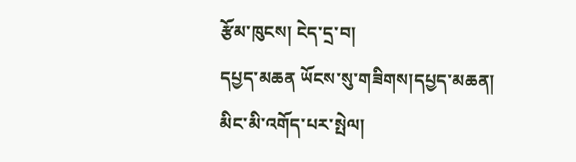རྩོམ་ཁུངས། ངེད་དྲ་བ།
དཔྱད་མཆན ཡོངས་སུ་གཟིགས།དཔྱད་མཆན།
མིང་མི་འགོད་པར་སྤེལ།